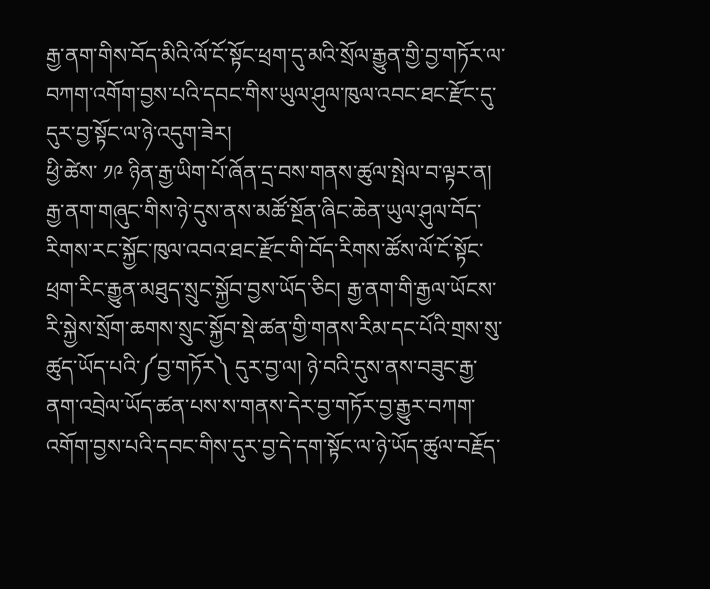རྒྱ་ནག་གིས་བོད་མིའི་ལོ་ངོ་སྟོང་ཕྲག་དུ་མའི་སྲོལ་རྒྱུན་གྱི་བྱ་གཏོར་ལ་བཀག་འགོག་བྱས་པའི་དབང་གིས་ཡུལ་ཤུལ་ཁུལ་འབང་ཐང་རྫོང་དུ་དུར་བྱ་སྟོང་ལ་ཉེ་འདུག་ཟེར།
ཕྱི་ཚེས་ ༡༩ ཉིན་རྒྱ་ཡིག་པོ་ཞོན་དྲ་བས་གནས་ཚུལ་སྤེལ་བ་ལྟར་ན། རྒྱ་ནག་གཞུང་གིས་ཉེ་དུས་ནས་མཚོ་སྔོན་ཞིང་ཆེན་ཡུལ་ཤུལ་བོད་རིགས་རང་སྐྱོང་ཁུལ་འབའ་ཐང་རྫོང་གི་བོད་རིགས་ཚོས་ལོ་ངོ་སྟོང་ཕྲག་རིང་རྒྱུན་མཐུད་སྲུང་སྐྱོབ་བྱས་ཡོད་ཅིང། རྒྱ་ནག་གི་རྒྱལ་ཡོངས་རི་སྐྱེས་སྲོག་ཆགས་སྲུང་སྐྱོབ་སྡེ་ཚན་གྱི་གནས་རིམ་དང་པོའི་གྲས་སུ་ཚུད་ཡོད་པའི་༼བྱ་གཏོར༽ དུར་བྱ་ལ། ཉེ་བའི་དུས་ནས་བཟུང་རྒྱ་ནག་འབྲེལ་ཡོད་ཚན་པས་ས་གནས་དེར་བྱ་གཏོར་བྱ་རྒྱུར་བཀག་འགོག་བྱས་པའི་དབང་གིས་དུར་བྱ་དེ་དག་སྟོང་ལ་ཉེ་ཡོད་ཚུལ་བརྗོད་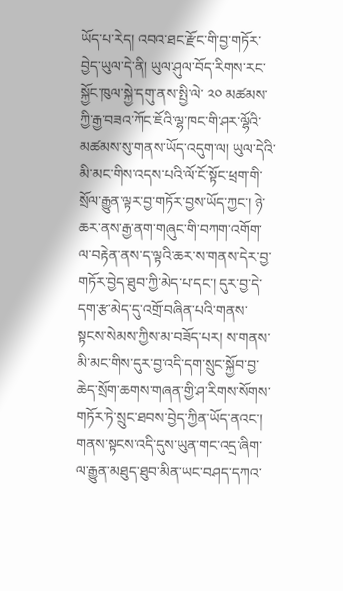ཡོད་པ་རེད། འབའ་ཐང་རྫོང་གི་བྱ་གཏོར་བྱེད་ཡུལ་དེ་ནི། ཡུལ་ཤུལ་བོད་རིགས་རང་སྐྱོང་ཁུལ་སྐྱེ་དགུ་ནས་སྤྱི་ལེ་ ༢༠ མཚམས་ཀྱི་རྒྱ་བཟའ་ཀོང་ཇོའི་ལྷ་ཁང་གི་ཤར་ལྷོའི་མཚམས་སུ་གནས་ཡོད་འདུག་ལ། ཡུལ་དེའི་མི་མང་གིས་འདས་པའི་ལོ་ངོ་སྟོང་ཕྲག་གི་སྲོལ་རྒྱུན་ལྟར་བྱ་གཏོར་བྱས་ཡོད་ཀྱང་། ཉེ་ཆར་ནས་རྒྱ་ནག་གཞུང་གི་བཀག་འགོག་ལ་བརྟེན་ནས་ད་ལྟའི་ཆར་ས་གནས་དེར་བྱ་གཏོར་བྱེད་ཐུབ་ཀྱི་མེད་པ་དང་། དུར་བྱ་དེ་དག་རྩ་མེད་དུ་འགྲོ་བཞིན་པའི་གནས་སྟངས་སེམས་ཀྱིས་མ་བཟོད་པར། ས་གནས་མི་མང་གིས་དུར་བྱ་འདི་དག་སྲུང་སྐྱོབ་བྱ་ཆེད་སྲོག་ཆགས་གཞན་གྱི་ཤ་རིགས་སོགས་གཏོར་ཏེ་སྲུང་ཐབས་བྱེད་ཀྱིན་ཡོད་ནའང་། གནས་སྟངས་འདི་དུས་ཡུན་གང་འདྲ་ཞིག་ལ་རྒྱུན་མཐུད་ཐུབ་མིན་ཡང་བཤད་དཀའ་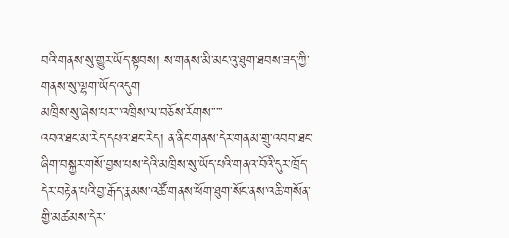བའི་གནས་སུ་གྱུར་ཡོད་སྟབས། ས་གནས་མི་མང་འུ་ཐུག་ཐབས་ཟད་ཀྱི་གནས་སུ་ལྷག་ཡོད་འདུག
མཁྲིས་སུ་ཞེས་པར་་་འཁྲིས་ལ་བཅོས་རོགས་་་་་
འབའ་ཐང་མ་རེད་དཔའ་ཐང་རེད། ན་ནིང་གནས་དེར་གནམ་གྲུ་འབབ་ཐང་ཞིག་བསྐྱར་གསོ་བྱས་པས་དེའི་མཁྲིས་སུ་ཡོད་པའི་གནའ་བོའི་དུར་ཁྲོད་དེར་བརྟེན་པའི་བྱ་རྒོད་རྣམས་འཚོ་གནས་ཕོག་ཐུག་སོང་ནས་འཆི་གསོན་གྱི་མཚམས་དེར་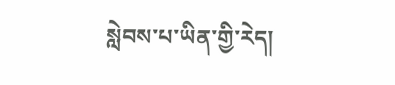སླེབས་པ་ཡིན་གྱི་རེད།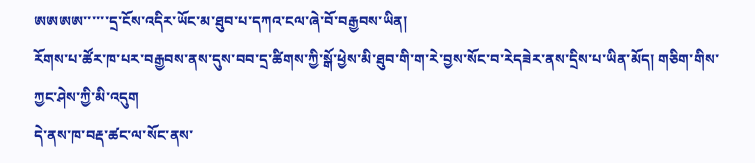ཨཨཨཨ་་་་་་དྲ་ངོས་འདིར་ཡོང་མ་ཐུབ་པ་དཀའ་ངལ་ཞེ་བོ་བརྒྱབས་ཡིན།
རོགས་པ་ཚོར་ཁ་པར་བརྒྱབས་ནས་དུས་བབ་དྲ་ཚིགས་ཀྱི་སྒོ་ཕྱེས་མི་ཐུབ་གི་ག་རེ་བྱས་སོང་བ་རེདཟེར་ནས་དྲིས་པ་ཡིན་མོད། གཅིག་གིས་ཀྱང་ཤེས་ཀྱི་མི་འདུག
དེ་ནས་ཁ་བརྡ་ཚང་ལ་སོང་ནས་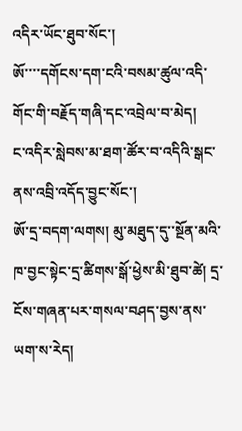འདིར་ཡོང་ཐུབ་སོང་།
ཨོ་་་་དགོངས་དག་ངའི་བསམ་ཚུལ་འདི་གོང་གི་བརྗོད་གཞི་དང་འབྲེལ་བ་མེད།
ང་འདིར་སླེབས་མ་ཐག་ཚོར་བ་འདིའི་སྒང་ནས་འབྲི་འདོད་བྱུང་སོང་།
ཨོ་དྲ་བདག་ལགས། མུ་མཐུད་དུ་་སྔོན་མའི་ཁ་བྱང་སྟེང་དྲ་ཚིགས་སྒོ་ཕྱེས་མི་ཐུབ་ཚེ། དྲ་ངོས་གཞན་པར་གསལ་བཤད་བྱས་ནས་ཡག་ས་རེད།